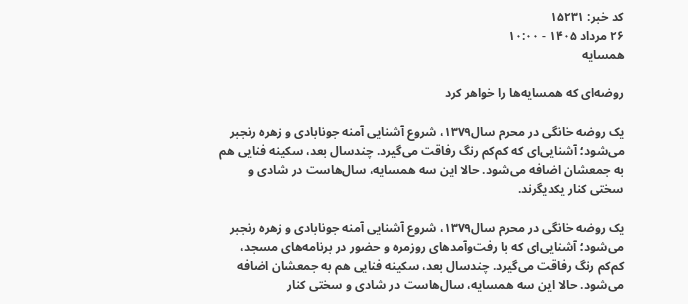کد خبر: ۱۵۲۳۱
۲۶ مرداد ۱۴۰۵ - ۱۰:۰۰
همسایه

روضه‌ای که همسایه‌ها را خواهر کرد

یک روضه خانگی در محرم سال۱۳۷۹، شروع آشنایی آمنه جونابادی و زهره رنجبر می‌شود؛ آشنایی‌ای که کم‌کم رنگ رفاقت می‌گیرد. چند‌سال بعد، سکینه فنایی هم به جمعشان اضافه می‌شود. حالا این سه همسایه، سال‌هاست در شادی و سختی کنار یکدیگرند.

یک روضه خانگی در محرم سال۱۳۷۹، شروع آشنایی آمنه جونابادی و زهره رنجبر می‌شود؛ آشنایی‌ای که با رفت‌وآمد‌های روزمره و حضور در برنامه‌های مسجد، کم‌کم رنگ رفاقت می‌گیرد. چند‌سال بعد، سکینه فنایی هم به جمعشان اضافه می‌شود. حالا این سه همسایه، سال‌هاست در شادی و سختی کنار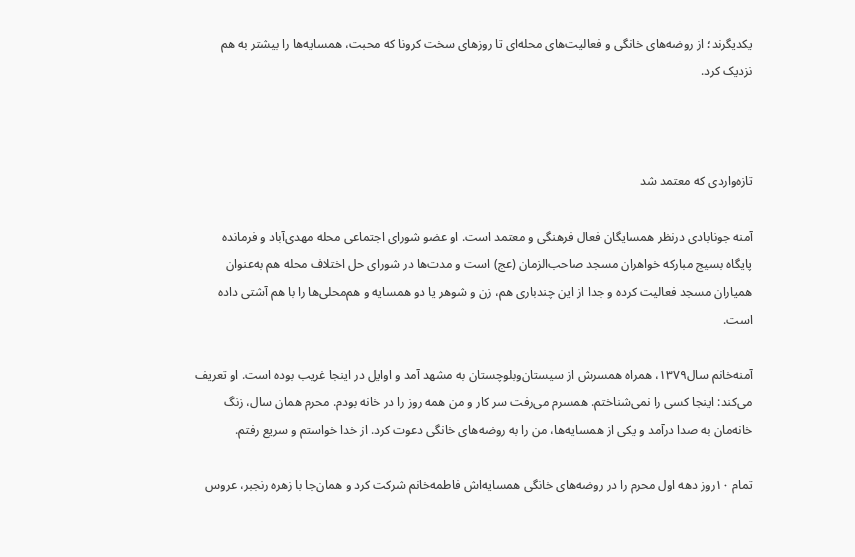یکدیگرند؛ از روضه‌های خانگی و فعالیت‌های محله‌ای تا روز‌های سخت کرونا که محبت، همسایه‌ها را بیشتر به هم نزدیک کرد.



تازه‌واردی که معتمد شد

آمنه جونابادی در‌نظر همسایگان فعال فرهنگی و معتمد است. او عضو شورای اجتماعی محله مهدی‌آباد و فرمانده پایگاه بسیج مبارکه خواهران مسجد صاحب‌الزمان (عج) است و مدت‌ها در شورای حل اختلاف محله هم به‌عنوان همیاران مسجد فعالیت کرده و جدا از این چندباری هم، زن و شوهر یا دو همسایه و هم‌محلی‌ها را با هم آشتی داده است.

آمنه‌خانم سال‌۱۳۷۹، همراه همسرش از سیستان‌و‌بلوچستان به مشهد آمد و اوایل در اینجا غریب بوده است. او تعریف می‌کند: اینجا کسی را نمی‌شناختم. همسرم می‌رفت سر کار و من همه روز را در خانه بودم. محرم همان سال، زنگ خانه‌مان به صدا درآمد و یکی از همسایه‌ها، من را به روضه‌های خانگی دعوت کرد. از خدا خواستم و سریع رفتم.

تمام ۱۰‌روز دهه اول محرم را در روضه‌های خانگی همسایه‌اش فاطمه‌خانم شرکت کرد و همان‌جا با زهره رنجبر، عروس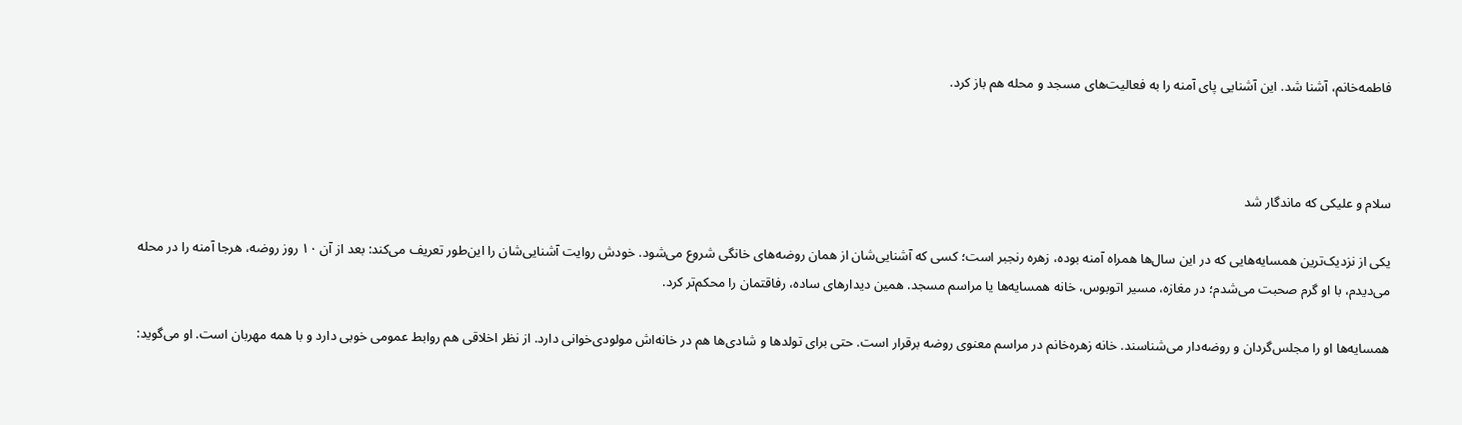فاطمه‌خانم، آشنا شد. این آشنایی پای آمنه را به فعالیت‌های مسجد و محله هم باز کرد.



سلام و علیکی که ماندگار شد

یکی از نزدیک‌ترین همسایه‌هایی که در این سال‌ها همراه آمنه بوده، زهره رنجبر است؛ کسی که آشنایی‌شان از همان روضه‌های خانگی شروع می‌شود. خودش روایت آشنایی‌شان را این‌طور تعریف می‌کند: بعد از آن ۱۰ روز روضه، هرجا آمنه را در محله می‌دیدم، با او گرم صحبت می‌شدم؛ در مغازه، مسیر اتوبوس، خانه همسایه‌ها یا مراسم مسجد. همین دیدار‌های ساده، رفاقتمان را محکم‌تر کرد.

همسایه‌ها او را مجلس‌گردان و روضه‌دار می‌شناسند. خانه زهره‌خانم در مراسم‌ معنوی روضه برقرار است. حتی برای تولد‌ها و شادی‌ها هم در خانه‌اش مولودی‌خوانی دارد. از نظر اخلاقی هم روابط عمومی خوبی دارد و با همه مهربان است. او می‌گوید: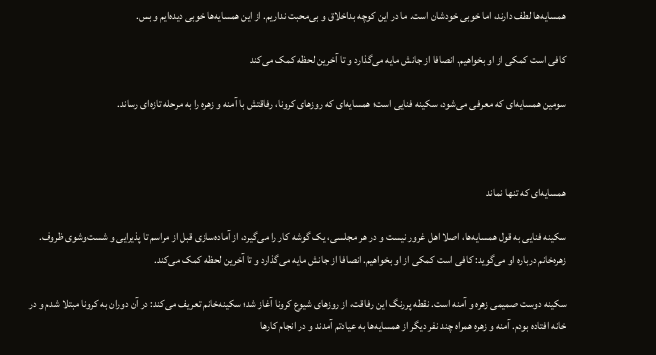همسایه‌ها لطف دارند، اما خوبی خودشان است. ما در این کوچه بد‌اخلاق و بی‌محبت نداریم. از این همسایه‌ها خوبی دیده‌ایم و بس.

کافی است کمکی از او بخواهیم. انصافا از جانش مایه می‌گذارد و تا آخرین لحظه کمک می‌کند

سومین همسایه‌ای که معرفی می‌شود، سکینه فنایی است؛ همسایه‌ای که روز‌های کرونا، رفاقتش با آمنه و زهره را به مرحله تازه‌ای رساند.



همسایه‌ای که تنها نماند

سکینه فنایی به قول همسایه‌ها، اصلا اهل غرور نیست و در هر مجلسی، یک گوشه کار را می‌گیرد، از آماده‌سازی قبل از مراسم تا پذیرایی و شست‌وشوی ظروف. زهره‌خانم درباره او می‌گوید: کافی است کمکی از او بخواهیم. انصافا از جانش مایه می‌گذارد و تا آخرین لحظه کمک می‌کند.

سکینه دوست صمیمی زهره و آمنه است. نقطه پررنگ این رفاقت، از روز‌های شیوع کرونا آغاز شد؛ سکینه‌خانم تعریف می‌کند: در آن دوران به کرونا مبتلا شدم و در خانه افتاده بودم. آمنه و زهره همراه چند نفر دیگر از همسایه‌ها به عیادتم آمدند و در انجام کار‌ها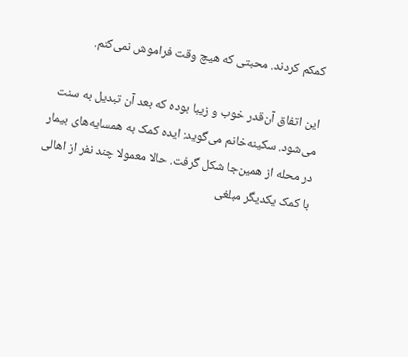کمکم کردند. محبتی که هیچ وقت فراموش نمی‌کنم.

این اتفاق آن‌قدر خوب و زیبا بوده که بعد آن تبدیل به سنت می‌شود. سکینه‌خانم می‌گوید: ایده کمک به همسایه‌های بیمار در محله از همین‌جا شکل گرفت. حالا معمولا چند نفر از اهالی با کمک یکدیگر مبلغی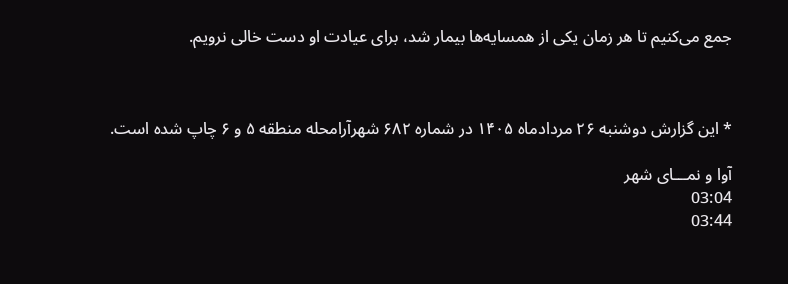جمع می‌کنیم تا هر زمان یکی از همسایه‌ها بیمار شد، برای عیادت او دست خالی نرویم.



* این گزارش دوشنبه ۲۶ مردادماه ۱۴۰۵ در شماره ۶۸۲ شهرآرامحله منطقه ۵ و ۶ چاپ شده است.

آوا و نمـــای شهر
03:04
03:44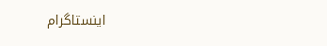اینستاگرام